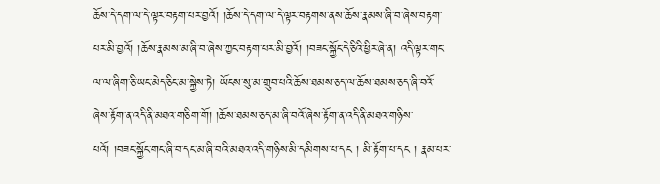ཆོས་དེ་དག་ལ་དེ་ལྟར་བརྟག་པར་བྱའོ། །ཆོས་དེ་དག་ལ་དེ་ལྟར་བརྟགས་ནས་ཆོས་རྣམས་ཞི་བ་ཞེས་བརྟག་པར་མི་བྱའོ། །ཆོས་རྣམས་མ་ཞི་བ་ཞེས་ཀྱང་བརྟག་པར་མི་བྱའོ། །བཟང་སྐྱོང་དེ་ཅིའི་ཕྱིར་ཞེ་ན། འདི་ལྟར་གང་ལ་ལ་ཞིག་ཅི་ཡང་མེད་ཅིང་མ་སྐྱེས་ཏེ། ཡོངས་སུ་མ་གྲུབ་པའི་ཆོས་ཐམས་ཅད་ལ་ཆོས་ཐམས་ཅད་ཞི་བའོ་ཞེས་རྟོག་ན་འདི་ནི་མཐའ་གཅིག་གོ། །ཆོས་ཐམས་ཅད་མ་ཞི་བའོ་ཞེས་རྟོག་ན་འདི་ནི་མཐའ་གཉིས་པའོ། །བཟང་སྐྱོང་གང་ཞི་བ་དང་མ་ཞི་བའི་མཐའ་འདི་གཉིས་མི་དམིགས་པ་དང ། མི་རྟོག་པ་དང ། རྣམ་པར་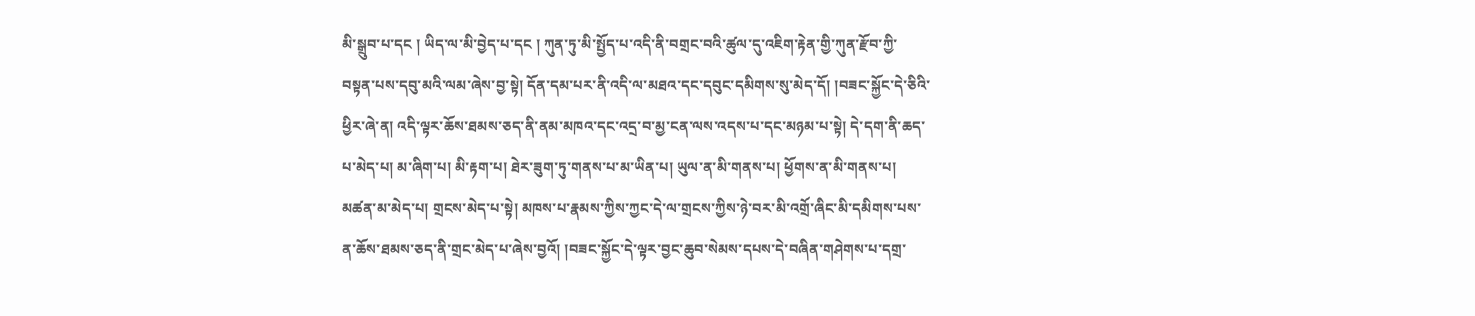མི་སྒྲུབ་པ་དང ། ཡིད་ལ་མི་བྱེད་པ་དང ། ཀུན་ཏུ་མི་སྤྱོད་པ་འདི་ནི་བགྲང་བའི་ཚུལ་དུ་འཇིག་རྟེན་གྱི་ཀུན་རྫོབ་ཀྱི་བསྟན་པས་དབུ་མའི་ལམ་ཞེས་བྱ་སྟེ། དོན་དམ་པར་ནི་འདི་ལ་མཐའ་དང་དབུང་དམིགས་སུ་མེད་དོ། །བཟང་སྐྱོང་དེ་ཅིའི་ཕྱིར་ཞེ་ན། འདི་ལྟར་ཆོས་ཐམས་ཅད་ནི་ནམ་མཁའ་དང་འདྲ་བ་མྱ་ངན་ལས་འདས་པ་དང་མཉམ་པ་སྟེ། དེ་དག་ནི་ཆད་པ་མེད་པ། མ་ཞིག་པ། མི་རྟག་པ། ཐེར་ཟུག་ཏུ་གནས་པ་མ་ཡིན་པ། ཡུལ་ན་མི་གནས་པ། ཕྱོགས་ན་མི་གནས་པ། མཚན་མ་མེད་པ། གྲངས་མེད་པ་སྟེ། མཁས་པ་རྣམས་ཀྱིས་ཀྱང་དེ་ལ་གྲངས་ཀྱིས་ཉེ་བར་མི་འགྲོ་ཞིང་མི་དམིགས་པས་ན་ཆོས་ཐམས་ཅད་ནི་གྲང་མེད་པ་ཞེས་བྱའོ། །བཟང་སྐྱོང་དེ་ལྟར་བྱང་ཆུབ་སེམས་དཔས་དེ་བཞིན་གཤེགས་པ་དགྲ་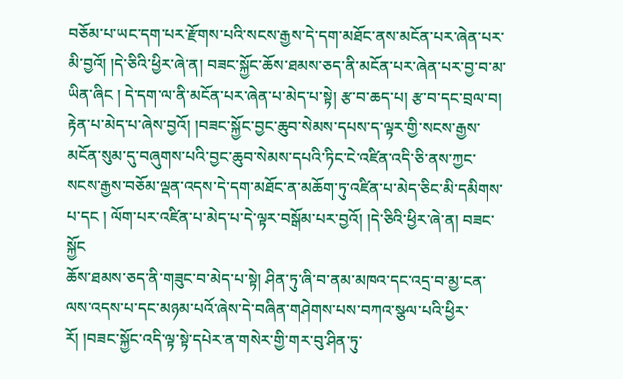བཅོམ་པ་ཡང་དག་པར་རྫོགས་པའི་སངས་རྒྱས་དེ་དག་མཐོང་ནས་མངོན་པར་ཞེན་པར་མི་བྱའོ། །དེ་ཅིའི་ཕྱིར་ཞེ་ན། བཟང་སྐྱོང་ཆོས་ཐམས་ཅད་ནི་མངོན་པར་ཞེན་པར་བྱ་བ་མ་ཡིན་ཞིང ། དེ་དག་ལ་ནི་མངོན་པར་ཞེན་པ་མེད་པ་སྟེ། རྩ་བ་ཆད་པ། རྩ་བ་དང་བྲལ་བ། རྟེན་པ་མེད་པ་ཞེས་བྱའོ། །བཟང་སྐྱོང་བྱང་ཆུབ་སེམས་དཔས་ད་ལྟར་གྱི་སངས་རྒྱས་མངོན་སུམ་དུ་བཞུགས་པའི་བྱང་ཆུབ་སེམས་དཔའི་ཏིང་ངེ་འཛིན་འདི་ཅི་ནས་ཀྱང་སངས་རྒྱས་བཅོམ་ལྡན་འདས་དེ་དག་མཐོང་ན་མཆོག་ཏུ་འཛིན་པ་མེད་ཅིང་མི་དམིགས་པ་དང ། ལོག་པར་འཛིན་པ་མེད་པ་དེ་ལྟར་བསྒོམ་པར་བྱའོ། །དེ་ཅིའི་ཕྱིར་ཞེ་ན། བཟང་སྐྱོང
ཆོས་ཐམས་ཅད་ནི་གཟུང་བ་མེད་པ་སྟེ། ཤིན་ཏུ་ཞི་བ་ནམ་མཁའ་དང་འདྲ་བ་མྱ་ངན་ལས་འདས་པ་དང་མཉམ་པའོ་ཞེས་དེ་བཞིན་གཤེགས་པས་བཀའ་སྩལ་པའི་ཕྱིར་རོ། །བཟང་སྐྱོང་འདི་ལྟ་སྟེ་དཔེར་ན་གསེར་གྱི་གར་བུ་ཤིན་ཏུ་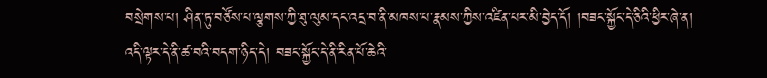བསྲེགས་པ། ཤིན་ཏུ་བཙོས་པ་ལྕགས་ཀྱི་ཐུ་ལུམ་དང་འདྲ་བ་ནི་མཁས་པ་རྣམས་ཀྱིས་འཛིན་པར་མི་བྱེད་དོ། །བཟང་སྐྱོང་དེ་ཅིའི་ཕྱིར་ཞེ་ན། འདི་ལྟར་དེ་ནི་ཚ་བའི་བདག་ཉིད་དེ། བཟང་སྐྱོང་དེ་ནི་རིན་པོ་ཆེའི་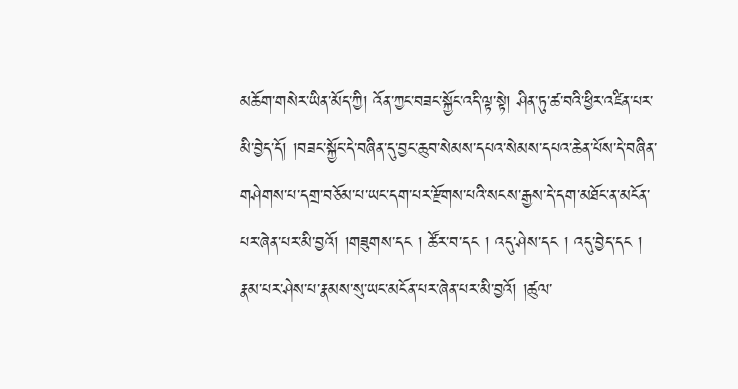མཆོག་གསེར་ཡིན་མོད་ཀྱི། འོན་ཀྱང་བཟང་སྐྱོང་འདི་ལྟ་སྟེ། ཤིན་ཏུ་ཚ་བའི་ཕྱིར་འཛིན་པར་མི་བྱེད་དོ། །བཟང་སྐྱོང་དེ་བཞིན་དུ་བྱང་ཆུབ་སེམས་དཔའ་སེམས་དཔའ་ཆེན་པོས་དེ་བཞིན་གཤེགས་པ་དགྲ་བཅོམ་པ་ཡང་དག་པར་རྫོགས་པའི་སངས་རྒྱས་དེ་དག་མཐོང་ན་མངོན་པར་ཞེན་པར་མི་བྱའོ། །གཟུགས་དང ། ཚོར་བ་དང ། འདུ་ཤེས་དང ། འདུ་བྱེད་དང ། རྣམ་པར་ཤེས་པ་རྣམས་སུ་ཡང་མངོན་པར་ཞེན་པར་མི་བྱའོ། །ཚུལ་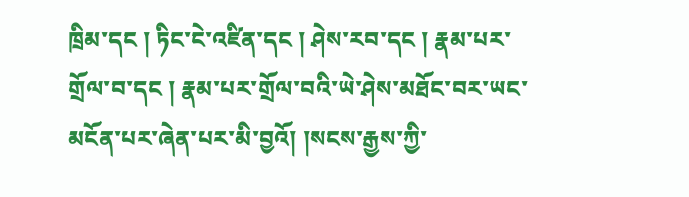ཁྲིམ་དང ། ཏིང་ངེ་འཛིན་དང ། ཤེས་རབ་དང ། རྣམ་པར་གྲོལ་བ་དང ། རྣམ་པར་གྲོལ་བའི་ཡེ་ཤེས་མཐོང་བར་ཡང་མངོན་པར་ཞེན་པར་མི་བྱའོ། །སངས་རྒྱས་ཀྱི་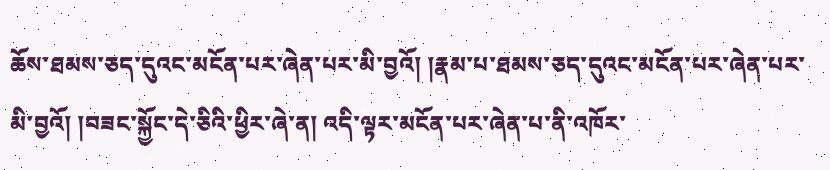ཆོས་ཐམས་ཅད་དུའང་མངོན་པར་ཞེན་པར་མི་བྱའོ། །རྣམ་པ་ཐམས་ཅད་དུའང་མངོན་པར་ཞེན་པར་མི་བྱའོ། །བཟང་སྐྱོང་དེ་ཅིའི་ཕྱིར་ཞེ་ན། འདི་ལྟར་མངོན་པར་ཞེན་པ་ནི་འཁོར་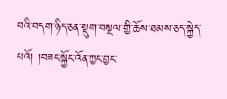བའི་བདག་ཉིད་ཅན་སྡུག་བསྔལ་གྱི་ཆོས་ཐམས་ཅད་སྐྱེད་པའོ། །བཟང་སྐྱོང་འོན་ཀྱང་བྱང་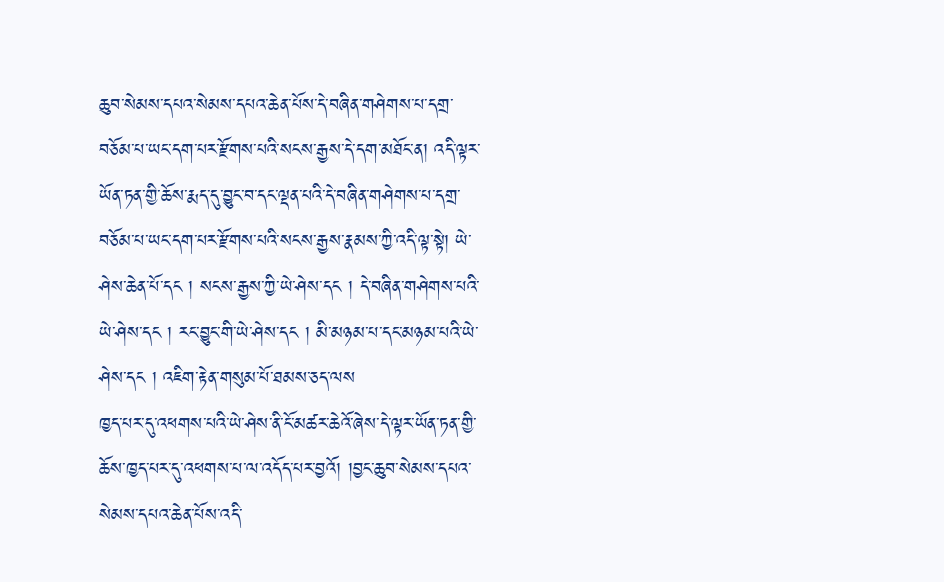ཆུབ་སེམས་དཔའ་སེམས་དཔའ་ཆེན་པོས་དེ་བཞིན་གཤེགས་པ་དགྲ་བཅོམ་པ་ཡང་དག་པར་རྫོགས་པའི་སངས་རྒྱས་དེ་དག་མཐོང་ན། འདི་ལྟར་ཡོན་ཏན་གྱི་ཆོས་རྨད་དུ་བྱུང་བ་དང་ལྡན་པའི་དེ་བཞིན་གཤེགས་པ་དགྲ་བཅོམ་པ་ཡང་དག་པར་རྫོགས་པའི་སངས་རྒྱས་རྣམས་ཀྱི་འདི་ལྟ་སྟེ། ཡེ་ཤེས་ཆེན་པོ་དང ། སངས་རྒྱས་ཀྱི་ཡེ་ཤེས་དང ། དེ་བཞིན་གཤེགས་པའི་ཡེ་ཤེས་དང ། རང་བྱུང་གི་ཡེ་ཤེས་དང ། མི་མཉམ་པ་དང་མཉམ་པའི་ཡེ་ཤེས་དང ། འཇིག་རྟེན་གསུམ་པོ་ཐམས་ཅད་ལས
ཁྱད་པར་དུ་འཕགས་པའི་ཡེ་ཤེས་ནི་ངོ་མཚར་ཆེའོ་ཞེས་དེ་ལྟར་ཡོན་ཏན་གྱི་ཆོས་ཁྱད་པར་དུ་འཕགས་པ་ལ་འདོད་པར་བྱའོ། །བྱང་ཆུབ་སེམས་དཔའ་སེམས་དཔའ་ཆེན་པོས་འདི་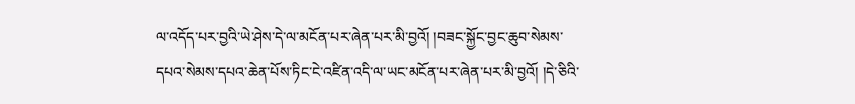ལ་འདོད་པར་བྱའི་ཡེ་ཤེས་དེ་ལ་མངོན་པར་ཞེན་པར་མི་བྱའོ། །བཟང་སྐྱོང་བྱང་ཆུབ་སེམས་དཔའ་སེམས་དཔའ་ཆེན་པོས་ཏིང་ངེ་འཛིན་འདི་ལ་ཡང་མངོན་པར་ཞེན་པར་མི་བྱའོ། །དེ་ཅིའི་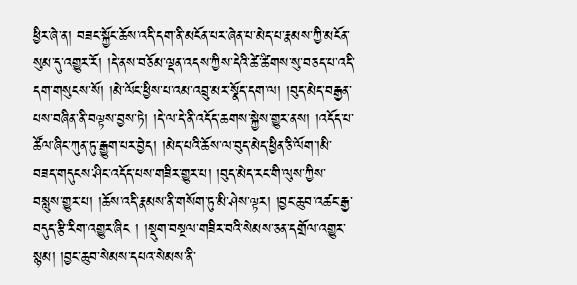ཕྱིར་ཞེ་ན། བཟང་སྐྱོང་ཆོས་འདི་དག་ནི་མངོན་པར་ཞེན་པ་མེད་པ་རྣམས་ཀྱི་མངོན་སུམ་དུ་འགྱུར་རོ། །དེ་ནས་བཅོམ་ལྡན་འདས་ཀྱིས་དེའི་ཚེ་ཚིགས་སུ་བཅད་པ་འདི་དག་གསུངས་སོ། །མེ་ལོང་ཕྱིས་པ་འམ་འབྲུ་མར་སྣོད་དག་ལ། །བུད་མེད་བརྒྱན་པས་བཞིན་ནི་བལྟས་བྱས་ཏེ། །དེ་ལ་དེ་ནི་འདོད་ཆགས་སྐྱེས་གྱུར་ནས། །འདོད་པ་ཚོལ་ཞིང་ཀུན་ཏུ་རྒྱུག་པར་བྱེད། །མེད་པའི་ཆོས་ལ་བུད་མེད་ཕྱིན་ཅི་ལོག་།མི་བཟད་གདུངས་ཤིང་འདོད་པས་གཟིར་གྱུར་པ། །བུད་མེད་རང་གི་ལུས་ཀྱིས་བསླུས་གྱུར་པ། །ཆོས་འདི་རྣམས་ནི་གསོག་ཏུ་མི་ཤེས་ལྟར། །བྱང་ཆུབ་འཚང་རྒྱ་བདུད་རྩི་རིག་འགྱུར་ཞིང ། །སྡུག་བསྔལ་གཟིར་བའི་སེམས་ཅན་དགྲོལ་འགྱུར་སྙམ། །བྱང་ཆུབ་སེམས་དཔའ་སེམས་ནི་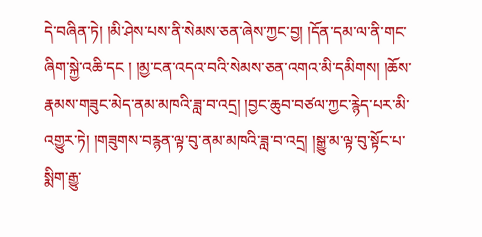དེ་བཞིན་ཏེ། །མི་ཤེས་པས་ནི་སེམས་ཅན་ཞེས་ཀྱང་བྱ། །དོན་དམ་ལ་ནི་གང་ཞིག་སྐྱེ་འཆི་དང ། །མྱ་ངན་འདའ་བའི་སེམས་ཅན་འགའ་མི་དམིགས། །ཆོས་རྣམས་གཟུང་མེད་ནམ་མཁའི་ཟླ་བ་འདྲ། །བྱང་ཆུབ་བཙལ་ཀྱང་རྙེད་པར་མི་འགྱུར་ཏེ། །གཟུགས་བརྙན་ལྟ་བུ་ནམ་མཁའི་ཟླ་བ་འདྲ། །སྒྱུ་མ་ལྟ་བུ་སྟོང་པ་སྨིག་རྒྱུ་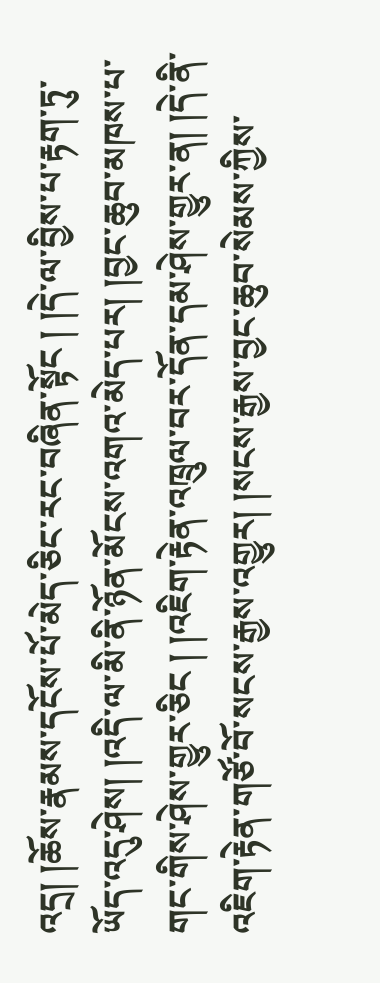འདྲ། །ཆོས་རྣམས་དངོས་པོ་མེད་ཅིང་རང་བཞིན་སྟོང ། །དེ་ལ་བྱིས་པ་རྟག་ཏུ་ཡོད་འདུ་ཤེས། །འདི་ལ་མི་ནི་ཉོན་མོངས་འགའ་མེད་པར། །བྱང་ཆུབ་མཁས་པ་གང་གིས་ཤེས་གྱུར་ཅིང ། །འཇིག་རྟེན་འཁྲུལ་བར་དོན་དམ་ཤེས་གྱུར་ན། །དེ་ནི་འཇིག་རྟེན་གཙོ་བོ་སངས་རྒྱས་འགྱུར། །སངས་རྒྱས་བྱང་ཆུབ་སེམས་ཀྱིས་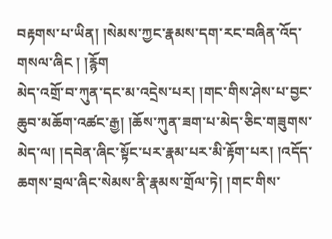བརྟགས་པ་ཡིན། །སེམས་ཀྱང་རྣམས་དག་རང་བཞིན་འོད་གསལ་ཞིང ། །རྙོག
མེད་འགྲོ་བ་ཀུན་དང་མ་འདྲེས་པར། །གང་གིས་ཤེས་པ་བྱང་ཆུབ་མཆོག་འཚང་རྒྱ། །ཆོས་ཀུན་ཟག་པ་མེད་ཅིང་གཟུགས་མེད་ལ། །དབེན་ཞིང་སྟོང་པར་རྣམ་པར་མི་རྟོག་པར། །འདོད་ཆགས་བྲལ་ཞིང་སེམས་ནི་རྣམས་གྲོལ་ཏེ། །གང་གིས་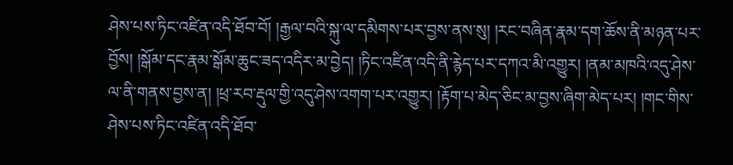ཤེས་པས་ཏིང་འཛིན་འདི་ཐོབ་བོ། །རྒྱལ་བའི་སྐུ་ལ་དམིགས་པར་བྱས་ནས་སུ། །རང་བཞིན་རྣམ་དག་ཆོས་ནི་མཉན་པར་བྱོས། །སྒོམ་དང་རྣམ་སྒོམ་ཆུང་ཟད་འདིར་མ་བྱེད། །ཏིང་འཛིན་འདི་ནི་རྙེད་པར་དཀའ་མི་འགྱུར། །ནམ་མཁའི་འདུ་ཤེས་ལ་ནི་གནས་བྱས་ན། །ཕྲ་རབ་རྡུལ་གྱི་འདུ་ཤེས་འགག་པར་འགྱུར། །རྟོག་པ་མེད་ཅིང་མ་བྱས་ཞིག་མེད་པར། །གང་གིས་ཤེས་པས་ཏིང་འཛིན་འདི་ཐོབ་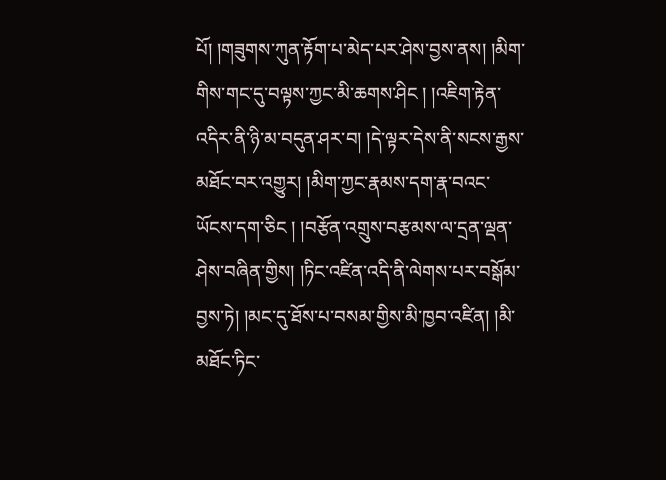པོ། །གཟུགས་ཀུན་རྟོག་པ་མེད་པར་ཤེས་བྱས་ནས། །མིག་གིས་གང་དུ་བལྟས་ཀྱང་མི་ཆགས་ཤིང ། །འཇིག་རྟེན་འདིར་ནི་ཉི་མ་བདུན་ཤར་བ། །དེ་ལྟར་དེས་ནི་སངས་རྒྱས་མཐོང་བར་འགྱུར། །མིག་ཀྱང་རྣམས་དག་རྣ་བའང་ཡོངས་དག་ཅིང ། །བརྩོན་འགྲུས་བརྩམས་ལ་དྲན་ལྡན་ཤེས་བཞིན་གྱིས། །ཏིང་འཛིན་འདི་ནི་ལེགས་པར་བསྒོམ་བྱས་ཏེ། །མང་དུ་ཐོས་པ་བསམ་གྱིས་མི་ཁྱབ་འཛིན། །མི་མཐོང་ཏིང་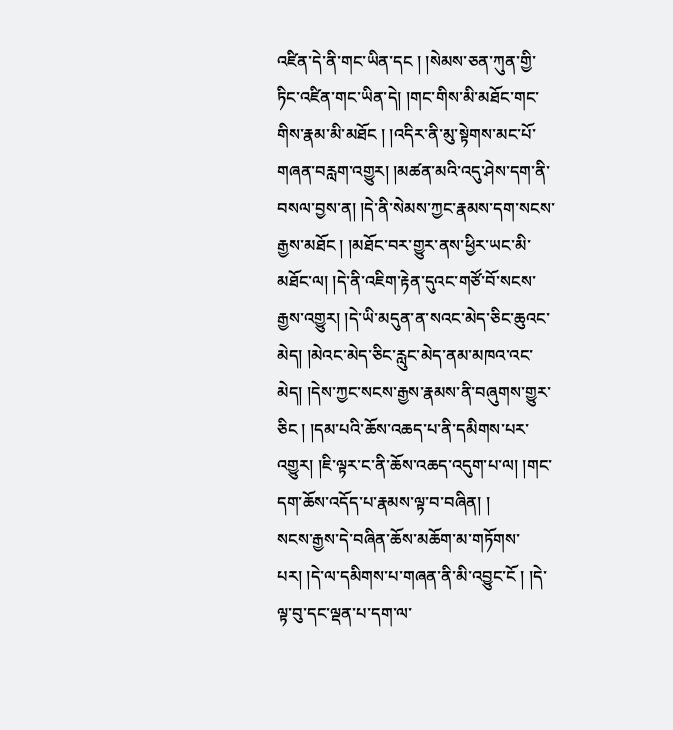འཛིན་དེ་ནི་གང་ཡིན་དང ། །སེམས་ཅན་ཀུན་གྱི་ཏིང་འཛིན་གང་ཡིན་དེ། །གང་གིས་མི་མཐོང་གང་གིས་རྣམ་མི་མཐོང ། །འདིར་ནི་མུ་སྟེགས་མང་པོ་གཞན་བརླག་འགྱུར། །མཚན་མའི་འདུ་ཤེས་དག་ནི་བསལ་བྱས་ན། །དེ་ནི་སེམས་ཀྱང་རྣམས་དག་སངས་རྒྱས་མཐོང ། །མཐོང་བར་གྱུར་ནས་ཕྱིར་ཡང་མི་མཐོང་ལ། །དེ་ནི་འཇིག་རྟེན་དུའང་གཙོ་བོ་སངས་རྒྱས་འགྱུར། །དེ་ཡི་མདུན་ན་སའང་མེད་ཅིང་ཆུའང་མེད། །མེའང་མེད་ཅིང་རླུང་མེད་ནམ་མཁའ་འང་མེད། །དེས་ཀྱང་སངས་རྒྱས་རྣམས་ནི་བཞུགས་གྱུར་ཅིང ། །དམ་པའི་ཆོས་འཆད་པ་ནི་དམིགས་པར་འགྱུར། །ཇི་ལྟར་ང་ནི་ཆོས་འཆད་འདུག་པ་ལ། །གང་དག་ཆོས་འདོད་པ་རྣམས་ལྟ་བ་བཞིན། །
སངས་རྒྱས་དེ་བཞིན་ཆོས་མཆོག་མ་གཏོགས་པར། །དེ་ལ་དམིགས་པ་གཞན་ནི་མི་འབྱུང་ངོ ། །དེ་ལྟ་བུ་དང་ལྡན་པ་དག་ལ་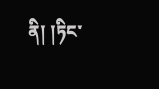ནི། །ཏིང་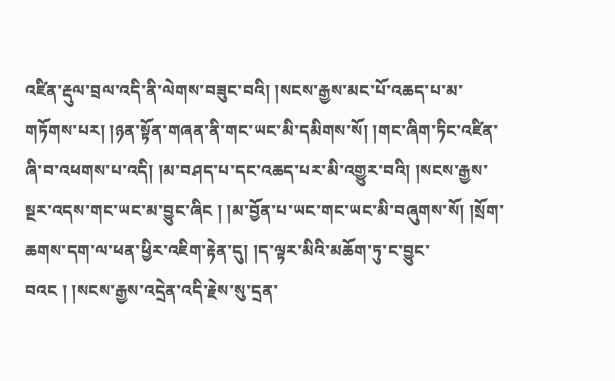འཛིན་རྡུལ་བྲལ་འདི་ནི་ལེགས་བཟུང་བའི། །སངས་རྒྱས་མང་པོ་འཆད་པ་མ་གཏོགས་པར། །ཉན་སྟོན་གཞན་ནི་གང་ཡང་མི་དམིགས་སོ། །གང་ཞིག་ཏིང་འཛིན་ཞི་བ་འཕགས་པ་འདི། །མ་བཤད་པ་དང་འཆད་པར་མི་འགྱུར་བའི། །སངས་རྒྱས་སྔར་འདས་གང་ཡང་མ་བྱུང་ཞིང ། །མ་བྱོན་པ་ཡང་གང་ཡང་མི་བཞུགས་སོ། །སྲོག་ཆགས་དག་ལ་ཕན་ཕྱིར་འཇིག་རྟེན་དུ། །ད་ལྟར་མིའི་མཆོག་ཏུ་ང་བྱུང་བའང ། །སངས་རྒྱས་འདྲེན་འདི་རྗེས་སུ་དྲན་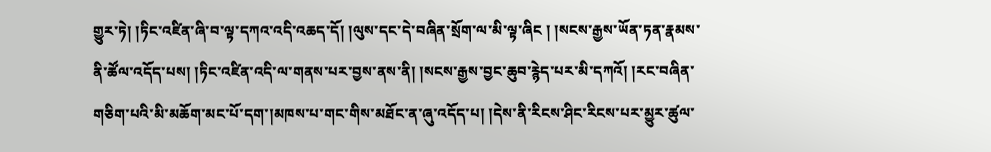གྱུར་ཏེ། །ཏིང་འཛིན་ཞི་བ་ལྟ་དཀའ་འདི་འཆད་དོ། །ལུས་དང་དེ་བཞིན་སྲོག་ལ་མི་ལྟ་ཞིང ། །སངས་རྒྱས་ཡོན་ཏན་རྣམས་ནི་ཚོལ་འདོད་པས། །ཏིང་འཛིན་འདི་ལ་གནས་པར་བྱས་ནས་ནི། །སངས་རྒྱས་བྱང་ཆུབ་རྙེད་པར་མི་དཀའོ། །རང་བཞིན་གཅིག་པའི་མི་མཆོག་མང་པོ་དག་།མཁས་པ་གང་གིས་མཐོང་ན་ཞུ་འདོད་པ། །དེས་ནི་རིངས་ཤིང་རིངས་པར་མྱུར་ཚུལ་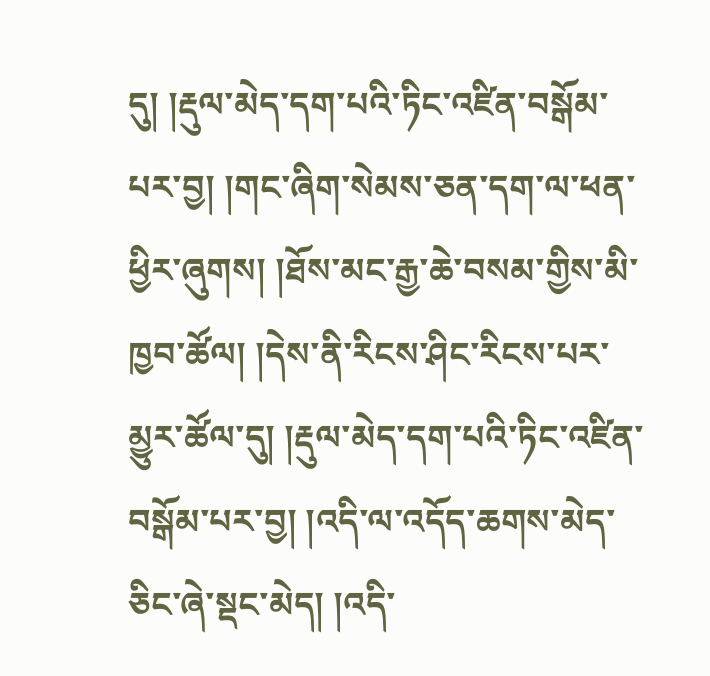དུ། །རྡུལ་མེད་དག་པའི་ཏིང་འཛིན་བསྒོམ་པར་བྱ། །གང་ཞིག་སེམས་ཅན་དག་ལ་ཕན་ཕྱིར་ཞུགས། །ཐོས་མང་རྒྱ་ཆེ་བསམ་གྱིས་མི་ཁྱབ་ཚོལ། །དེས་ནི་རིངས་ཤིང་རིངས་པར་མྱུར་ཚོལ་དུ། །རྡུལ་མེད་དག་པའི་ཏིང་འཛིན་བསྒོམ་པར་བྱ། །འདི་ལ་འདོད་ཆགས་མེད་ཅིང་ཞེ་སྡང་མེད། །འདི་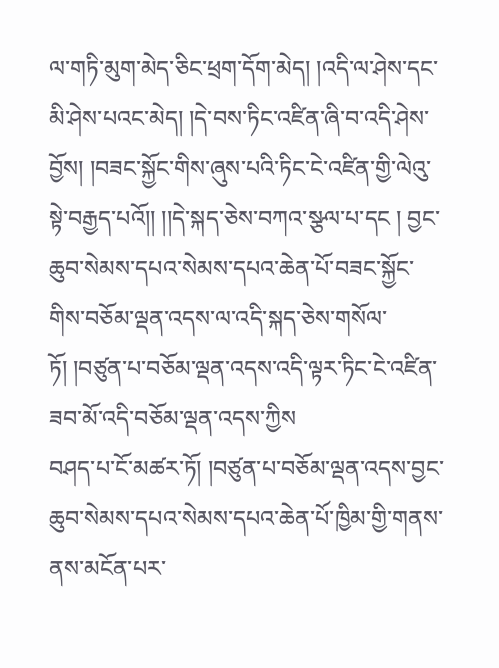ལ་གཏི་མུག་མེད་ཅིང་ཕྲག་དོག་མེད། །འདི་ལ་ཤེས་དང་མི་ཤེས་པའང་མེད། །དེ་བས་ཏིང་འཛིན་ཞི་བ་འདི་ཤེས་བྱོས། །བཟང་སྐྱོང་གིས་ཞུས་པའི་ཏིང་ངེ་འཛིན་གྱི་ལེའུ་སྟེ་བརྒྱད་པའོ།། །།དེ་སྐད་ཅེས་བཀའ་སྩལ་པ་དང ། བྱང་ཆུབ་སེམས་དཔའ་སེམས་དཔའ་ཆེན་པོ་བཟང་སྐྱོང་གིས་བཅོམ་ལྡན་འདས་ལ་འདི་སྐད་ཅེས་གསོལ་ཏོ། །བཙུན་པ་བཅོམ་ལྡན་འདས་འདི་ལྟར་ཏིང་ངེ་འཛིན་ཟབ་མོ་འདི་བཅོམ་ལྡན་འདས་ཀྱིས
བཤད་པ་ངོ་མཚར་ཏོ། །བཙུན་པ་བཅོམ་ལྡན་འདས་བྱང་ཆུབ་སེམས་དཔའ་སེམས་དཔའ་ཆེན་པོ་ཁྱིམ་གྱི་གནས་ནས་མངོན་པར་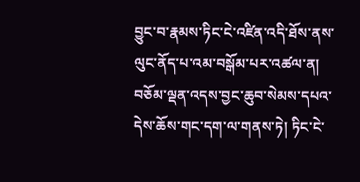བྱུང་བ་རྣམས་ཏིང་ངེ་འཛིན་འདི་ཐོས་ནས་ལུང་ནོད་པ་འམ་བསྒོམ་པར་འཚལ་ན། བཅོམ་ལྡན་འདས་བྱང་ཆུབ་སེམས་དཔའ་དེས་ཆོས་གང་དག་ལ་གནས་ཏེ། ཏིང་ངེ་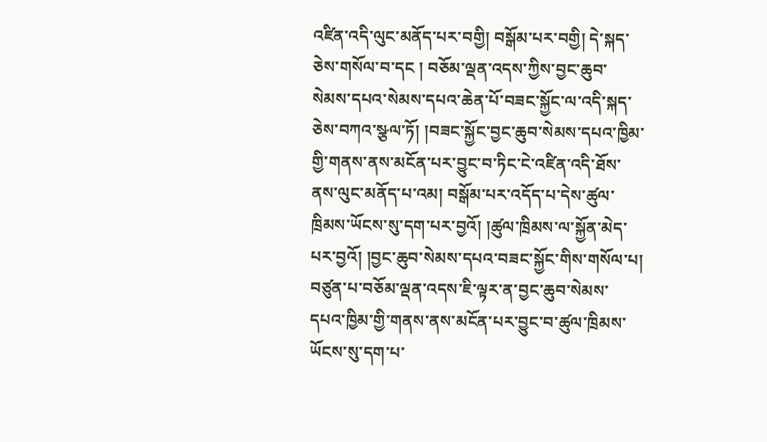འཛིན་འདི་ལུང་མནོད་པར་བགྱི། བསྒོམ་པར་བགྱི། དེ་སྐད་ཅེས་གསོལ་བ་དང ། བཅོམ་ལྡན་འདས་ཀྱིས་བྱང་ཆུབ་སེམས་དཔའ་སེམས་དཔའ་ཆེན་པོ་བཟང་སྐྱོང་ལ་འདི་སྐད་ཅེས་བཀའ་སྩལ་ཏོ། །བཟང་སྐྱོང་བྱང་ཆུབ་སེམས་དཔའ་ཁྱིམ་གྱི་གནས་ནས་མངོན་པར་བྱུང་བ་ཏིང་ངེ་འཛིན་འདི་ཐོས་ནས་ལུང་མནོད་པ་འམ། བསྒོམ་པར་འདོད་པ་དེས་ཚུལ་ཁྲིམས་ཡོངས་སུ་དག་པར་བྱའོ། །ཚུལ་ཁྲིམས་ལ་སྐྱོན་མེད་པར་བྱའོ། །བྱང་ཆུབ་སེམས་དཔའ་བཟང་སྐྱོང་གིས་གསོལ་པ། བཙུན་པ་བཅོམ་ལྡན་འདས་ཇི་ལྟར་ན་བྱང་ཆུབ་སེམས་དཔའ་ཁྱིམ་གྱི་གནས་ནས་མངོན་པར་བྱུང་བ་ཚུལ་ཁྲིམས་ཡོངས་སུ་དག་པ་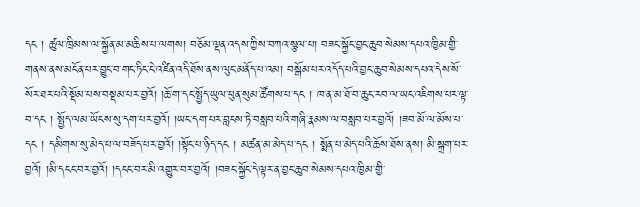དང ། ཚུལ་ཁྲིམས་ལ་སྐྱོན་མ་མཆིས་པ་ལགས། བཅོམ་ལྡན་འདས་ཀྱིས་བཀའ་སྩལ་པ། བཟང་སྐྱོང་བྱང་ཆུབ་སེམས་དཔའ་ཁྱིམ་གྱི་གནས་ནས་མངོན་པར་བྱུང་བ་གང་ཏིང་ངེ་འཛིན་འདི་ཐོས་ནས་ལུང་མནོད་པ་འམ། བསྒོམ་པར་འདོད་པའི་བྱང་ཆུབ་སེམས་དཔའ་དེས་སོ་སོར་ཐར་པའི་སྡོམ་པས་བསྡམ་པར་བྱའོ། །ཆོ་ག་དང་སྤྱོད་ཡུལ་ཕུན་སུམ་ཚོགས་པ་དང ། ཁ་ན་མ་ཐོ་བ་ཆུང་རབ་ལ་ཡང་འཇིགས་པར་ལྟ་བ་དང ། སྤྱོད་ལམ་ཡོངས་སུ་དག་པར་བྱའོ། །ཡང་དག་པར་བླངས་ཏེ་བསླབ་པའི་གཞི་རྣམས་ལ་བསླབ་པར་བྱའོ། །ཟབ་མོ་ལ་མོས་པ་དང ། དམིགས་སུ་མེད་པ་ལ་བཟོད་པར་བྱའོ། །སྟོང་པ་ཉིད་དང ། མཚན་མ་མེད་པ་དང ། སྨོན་པ་མེད་པའི་ཆོས་ཐོས་ནས། མི་སྐྲག་པར་བྱའོ། །མི་དངང་བར་བྱའོ། །དངང་བར་མི་འགྱུར་བར་བྱའོ། །བཟང་སྐྱོང་དེ་ལྟར་ན་བྱང་ཆུབ་སེམས་དཔའ་ཁྱིམ་གྱི་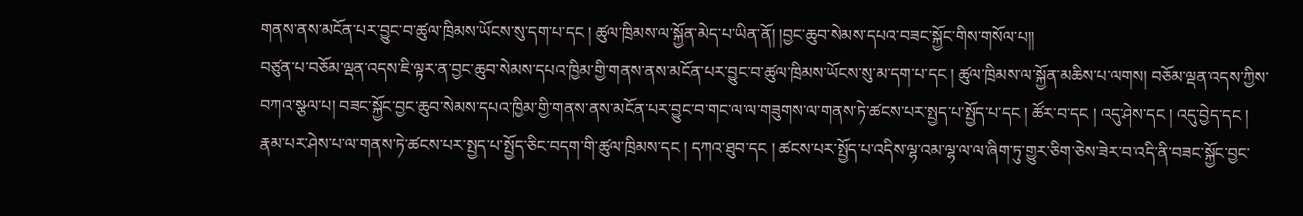གནས་ནས་མངོན་པར་བྱུང་བ་ཚུལ་ཁྲིམས་ཡོངས་སུ་དག་པ་དང ། ཚུལ་ཁྲིམས་ལ་སྐྱོན་མེད་པ་ཡིན་ནོ། །བྱང་ཆུབ་སེམས་དཔའ་བཟང་སྐྱོང་གིས་གསོལ་པ།།
བཙུན་པ་བཅོམ་ལྡན་འདས་ཇི་ལྟར་ན་བྱང་ཆུབ་སེམས་དཔའ་ཁྱིམ་གྱི་གནས་ནས་མངོན་པར་བྱུང་བ་ཚུལ་ཁྲིམས་ཡོངས་སུ་མ་དག་པ་དང ། ཚུལ་ཁྲིམས་ལ་སྐྱོན་མཆིས་པ་ལགས། བཅོམ་ལྡན་འདས་ཀྱིས་བཀའ་སྩལ་པ། བཟང་སྐྱོང་བྱང་ཆུབ་སེམས་དཔའ་ཁྱིམ་གྱི་གནས་ནས་མངོན་པར་བྱུང་བ་གང་ལ་ལ་གཟུགས་ལ་གནས་ཏེ་ཚངས་པར་སྤྱད་པ་སྤྱོད་པ་དང ། ཚོར་བ་དང ། འདུ་ཤེས་དང ། འདུ་བྱེད་དང ། རྣམ་པར་ཤེས་པ་ལ་གནས་ཏེ་ཚངས་པར་སྤྱད་པ་སྤྱོད་ཅིང་བདག་གི་ཚུལ་ཁྲིམས་དང ། དཀའ་ཐུབ་དང ། ཚངས་པར་སྤྱོད་པ་འདིས་ལྷ་འམ་ལྷ་ལ་ལ་ཞིག་ཏུ་གྱུར་ཅིག་ཅེས་ཟེར་བ་འདི་ནི་བཟང་སྐྱོང་བྱང་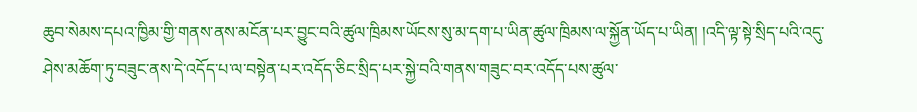ཆུབ་སེམས་དཔའ་ཁྱིམ་གྱི་གནས་ནས་མངོན་པར་བྱུང་བའི་ཚུལ་ཁྲིམས་ཡོངས་སུ་མ་དག་པ་ཡིན་ཚུལ་ཁྲིམས་ལ་སྐྱོན་ཡོད་པ་ཡིན། །འདི་ལྟ་སྟེ་སྲིད་པའི་འདུ་ཤེས་མཆོག་ཏུ་བཟུང་ནས་དེ་འདོད་པ་ལ་བསྟེན་པར་འདོད་ཅིང་སྲིད་པར་སྐྱེ་བའི་གནས་གཟུང་བར་འདོད་པས་ཚུལ་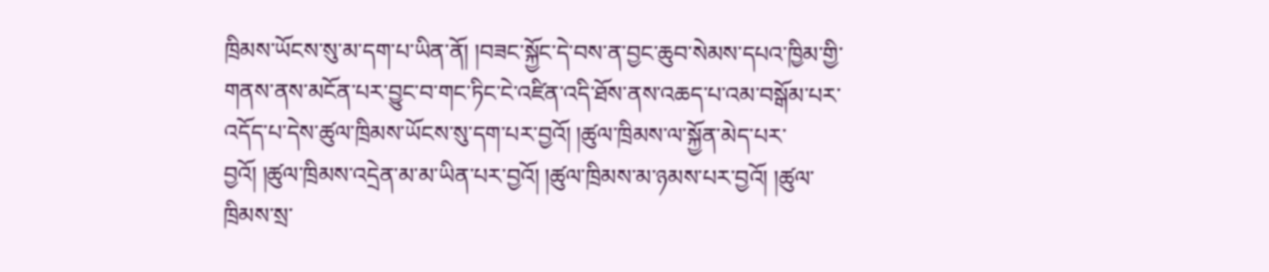ཁྲིམས་ཡོངས་སུ་མ་དག་པ་ཡིན་ནོ། །བཟང་སྐྱོང་དེ་བས་ན་བྱང་ཆུབ་སེམས་དཔའ་ཁྱིམ་གྱི་གནས་ནས་མངོན་པར་བྱུང་བ་གང་ཏིང་ངེ་འཛིན་འདི་ཐོས་ནས་འཆད་པ་འམ་བསྒོམ་པར་འདོད་པ་དེས་ཚུལ་ཁྲིམས་ཡོངས་སུ་དག་པར་བྱའོ། །ཚུལ་ཁྲིམས་ལ་སྐྱོན་མེད་པར་བྱའོ། །ཚུལ་ཁྲིམས་འདྲེན་མ་མ་ཡིན་པར་བྱའོ། །ཚུལ་ཁྲིམས་མ་ཉམས་པར་བྱའོ། །ཚུལ་ཁྲིམས་སྲ་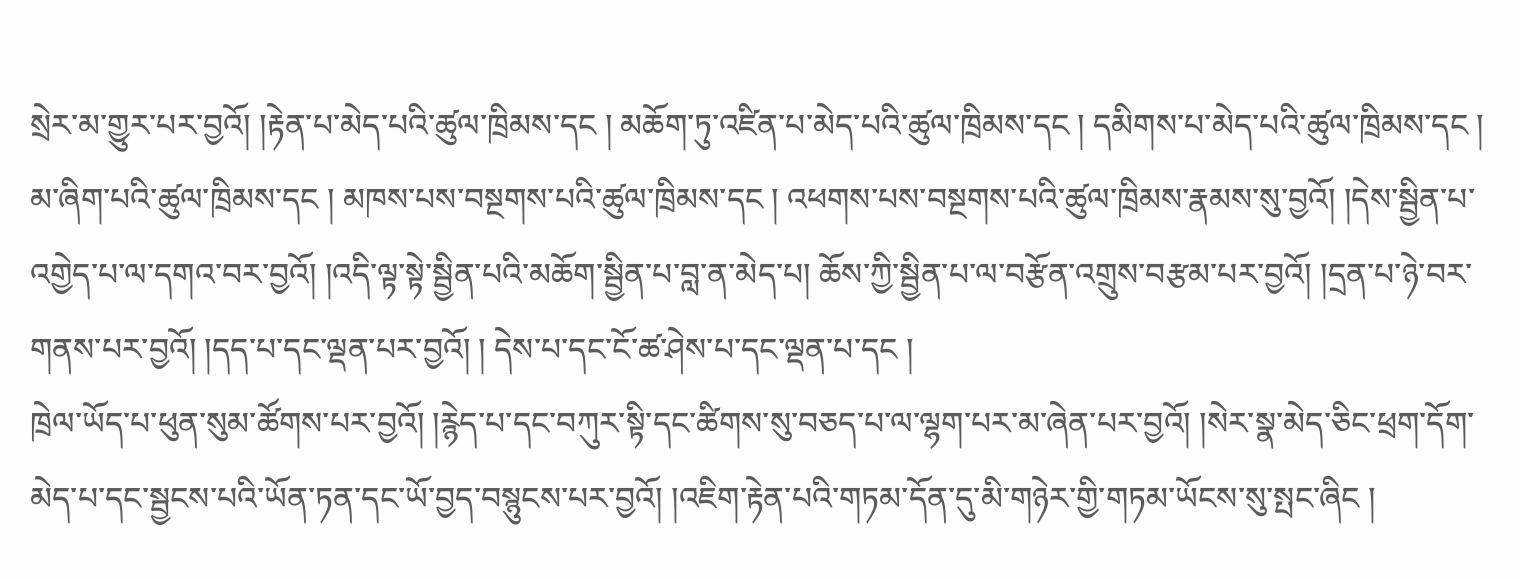སྲེར་མ་གྱུར་པར་བྱའོ། །རྟེན་པ་མེད་པའི་ཚུལ་ཁྲིམས་དང ། མཆོག་ཏུ་འཛིན་པ་མེད་པའི་ཚུལ་ཁྲིམས་དང ། དམིགས་པ་མེད་པའི་ཚུལ་ཁྲིམས་དང ། མ་ཞིག་པའི་ཚུལ་ཁྲིམས་དང ། མཁས་པས་བསྔགས་པའི་ཚུལ་ཁྲིམས་དང ། འཕགས་པས་བསྔགས་པའི་ཚུལ་ཁྲིམས་རྣམས་སུ་བྱའོ། །དེས་སྦྱིན་པ་འགྱེད་པ་ལ་དགའ་བར་བྱའོ། །འདི་ལྟ་སྟེ་སྦྱིན་པའི་མཆོག་སྦྱིན་པ་བླ་ན་མེད་པ། ཆོས་ཀྱི་སྦྱིན་པ་ལ་བརྩོན་འགྲུས་བརྩམ་པར་བྱའོ། །དྲན་པ་ཉེ་བར་གནས་པར་བྱའོ། །དད་པ་དང་ལྡན་པར་བྱའོ། ། དེས་པ་དང་ངོ་ཚ་ཤེས་པ་དང་ལྡན་པ་དང །
ཁྲེལ་ཡོད་པ་ཕུན་སུམ་ཚོགས་པར་བྱའོ། །རྙེད་པ་དང་བཀུར་སྟི་དང་ཚིགས་སུ་བཅད་པ་ལ་ལྷག་པར་མ་ཞེན་པར་བྱའོ། །སེར་སྣ་མེད་ཅིང་ཕྲག་དོག་མེད་པ་དང་སྦྱངས་པའི་ཡོན་ཏན་དང་ཡོ་བྱད་བསྙུངས་པར་བྱའོ། །འཇིག་རྟེན་པའི་གཏམ་དོན་དུ་མི་གཉེར་གྱི་གཏམ་ཡོངས་སུ་སྤང་ཞིང །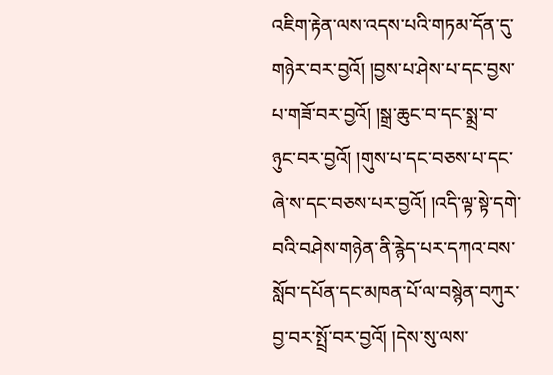འཇིག་རྟེན་ལས་འདས་པའི་གཏམ་དོན་དུ་གཉེར་བར་བྱའོ། །བྱས་པ་ཤེས་པ་དང་བྱས་པ་གཟོ་བར་བྱའོ། །སྒྲ་ཆུང་བ་དང་སྨྲ་བ་ཉུང་བར་བྱའོ། །གུས་པ་དང་བཅས་པ་དང་ཞེ་ས་དང་བཅས་པར་བྱའོ། །འདི་ལྟ་སྟེ་དགེ་བའི་བཤེས་གཉེན་ནི་རྙེད་པར་དཀའ་བས་སློབ་དཔོན་དང་མཁན་པོ་ལ་བསྙེན་བཀུར་བྱ་བར་སྤྲོ་བར་བྱའོ། །དེས་སུ་ལས་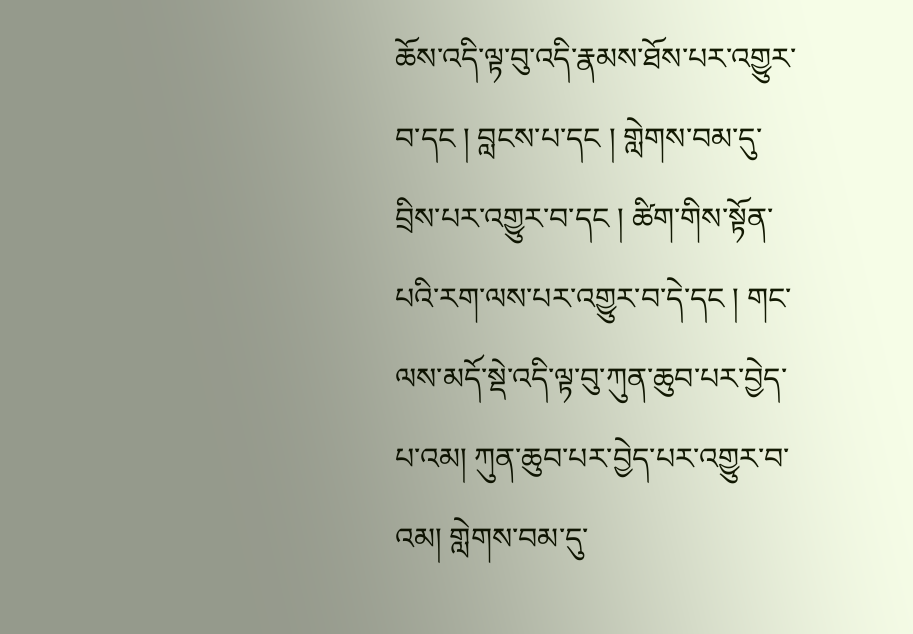ཆོས་འདི་ལྟ་བུ་འདི་རྣམས་ཐོས་པར་འགྱུར་བ་དང ། བླངས་པ་དང ། གླེགས་བམ་དུ་བྲིས་པར་འགྱུར་བ་དང ། ཚིག་གིས་སྟོན་པའི་རག་ལས་པར་འགྱུར་བ་དེ་དང ། གང་ལས་མདོ་སྡེ་འདི་ལྟ་བུ་ཀུན་ཆུབ་པར་བྱེད་པ་འམ། ཀུན་ཆུབ་པར་བྱེད་པར་འགྱུར་བ་འམ། གླེགས་བམ་དུ་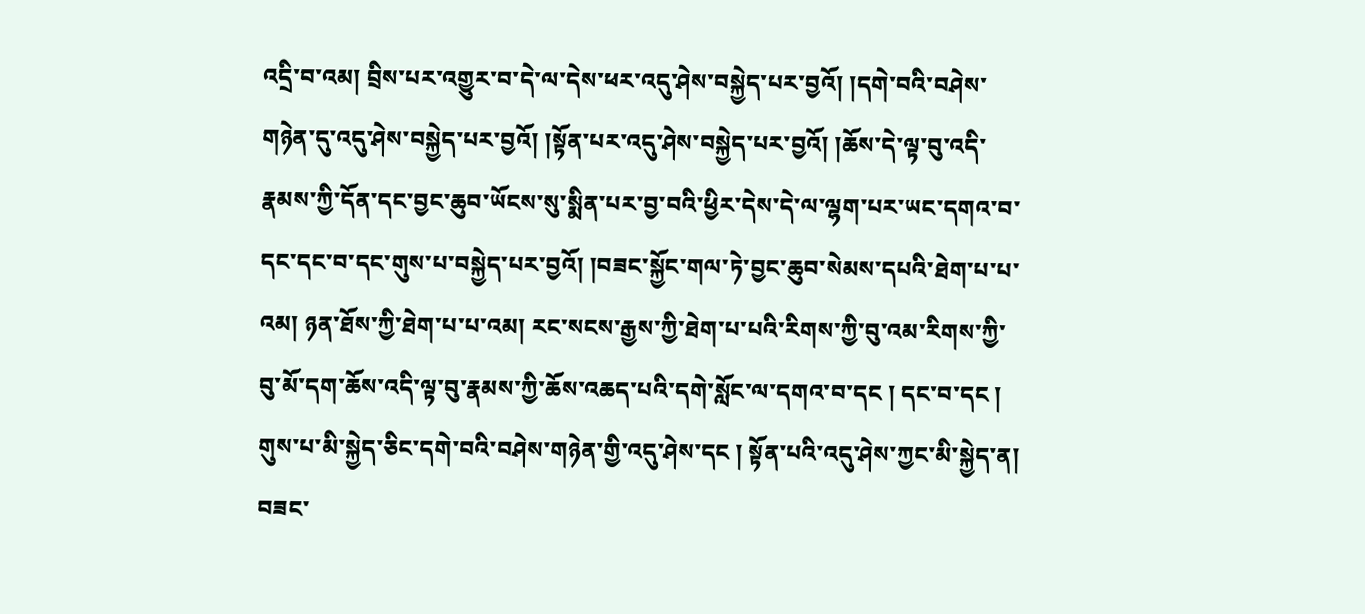འདྲི་བ་འམ། བྲིས་པར་འགྱུར་བ་དེ་ལ་དེས་ཕར་འདུ་ཤེས་བསྐྱེད་པར་བྱའོ། །དགེ་བའི་བཤེས་གཉེན་དུ་འདུ་ཤེས་བསྐྱེད་པར་བྱའོ། །སྟོན་པར་འདུ་ཤེས་བསྐྱེད་པར་བྱའོ། །ཆོས་དེ་ལྟ་བུ་འདི་རྣམས་ཀྱི་དོན་དང་བྱང་ཆུབ་ཡོངས་སུ་སྨིན་པར་བྱ་བའི་ཕྱིར་དེས་དེ་ལ་ལྷག་པར་ཡང་དགའ་བ་དང་དང་བ་དང་གུས་པ་བསྐྱེད་པར་བྱའོ། །བཟང་སྐྱོང་གལ་ཏེ་བྱང་ཆུབ་སེམས་དཔའི་ཐེག་པ་པ་འམ། ཉན་ཐོས་ཀྱི་ཐེག་པ་པ་འམ། རང་སངས་རྒྱས་ཀྱི་ཐེག་པ་པའི་རིགས་ཀྱི་བུ་འམ་རིགས་ཀྱི་བུ་མོ་དག་ཆོས་འདི་ལྟ་བུ་རྣམས་ཀྱི་ཆོས་འཆད་པའི་དགེ་སློང་ལ་དགའ་བ་དང ། དང་བ་དང ། གུས་པ་མི་སྐྱེད་ཅིང་དགེ་བའི་བཤེས་གཉེན་གྱི་འདུ་ཤེས་དང ། སྟོན་པའི་འདུ་ཤེས་ཀྱང་མི་སྐྱེད་ན། བཟང་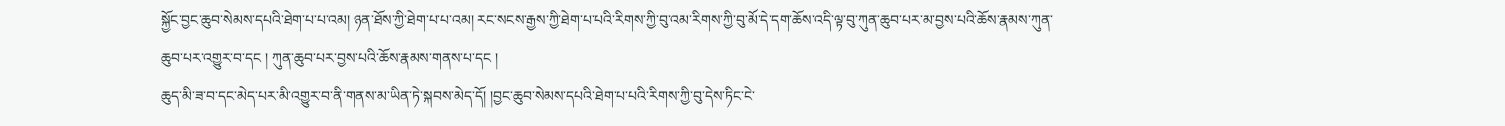སྐྱོང་བྱང་ཆུབ་སེམས་དཔའི་ཐེག་པ་པ་འམ། ཉན་ཐོས་ཀྱི་ཐེག་པ་པ་འམ། རང་སངས་རྒྱས་ཀྱི་ཐེག་པ་པའི་རིགས་ཀྱི་བུ་འམ་རིགས་ཀྱི་བུ་མོ་དེ་དག་ཆོས་འདི་ལྟ་བུ་ཀུན་ཆུབ་པར་མ་བྱས་པའི་ཆོས་རྣམས་ཀུན་ཆུབ་པར་འགྱུར་བ་དང ། ཀུན་ཆུབ་པར་བྱས་པའི་ཆོས་རྣམས་གནས་པ་དང །
ཆུད་མི་ཟ་བ་དང་མེད་པར་མི་འགྱུར་བ་ནི་གནས་མ་ཡིན་ཏེ་སྐབས་མེད་དོ། །བྱང་ཆུབ་སེམས་དཔའི་ཐེག་པ་པའི་རིགས་ཀྱི་བུ་དེས་ཏིང་ངེ་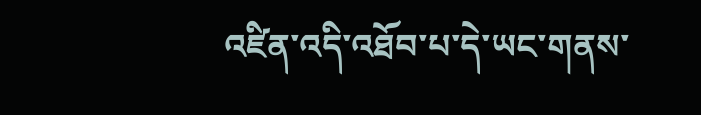འཛིན་འདི་འཐོབ་པ་དེ་ཡང་གནས་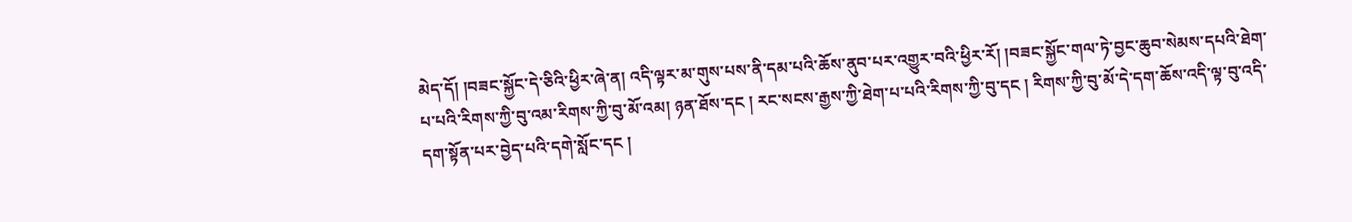མེད་དོ། །བཟང་སྐྱོང་དེ་ཅིའི་ཕྱིར་ཞེ་ན། འདི་ལྟར་མ་གུས་པས་ནི་དམ་པའི་ཆོས་ནུབ་པར་འགྱུར་བའི་ཕྱིར་རོ། །བཟང་སྐྱོང་གལ་ཏེ་བྱང་ཆུབ་སེམས་དཔའི་ཐེག་པ་པའི་རིགས་ཀྱི་བུ་འམ་རིགས་ཀྱི་བུ་མོ་འམ། ཉན་ཐོས་དང ། རང་སངས་རྒྱས་ཀྱི་ཐེག་པ་པའི་རིགས་ཀྱི་བུ་དང ། རིགས་ཀྱི་བུ་མོ་དེ་དག་ཆོས་འདི་ལྟ་བུ་འདི་དག་སྟོན་པར་བྱེད་པའི་དགེ་སློང་དང །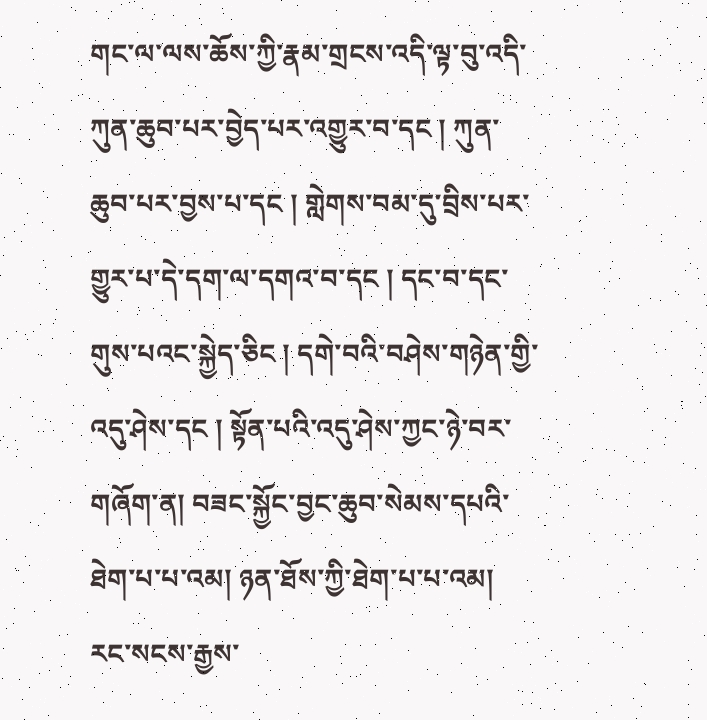གང་ལ་ལས་ཆོས་ཀྱི་རྣམ་གྲངས་འདི་ལྟ་བུ་འདི་ཀུན་ཆུབ་པར་བྱེད་པར་འགྱུར་བ་དང ། ཀུན་ཆུབ་པར་བྱས་པ་དང ། གླེགས་བམ་དུ་བྲིས་པར་གྱུར་པ་དེ་དག་ལ་དགའ་བ་དང ། དང་བ་དང་གུས་པའང་སྐྱེད་ཅིང ། དགེ་བའི་བཤེས་གཉེན་གྱི་འདུ་ཤེས་དང ། སྟོན་པའི་འདུ་ཤེས་ཀྱང་ཉེ་བར་གཞོག་ན། བཟང་སྐྱོང་བྱང་ཆུབ་སེམས་དཔའི་ཐེག་པ་པ་འམ། ཉན་ཐོས་ཀྱི་ཐེག་པ་པ་འམ། རང་སངས་རྒྱས་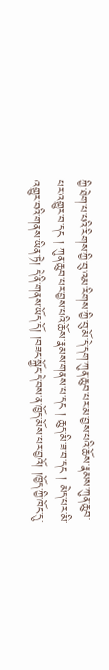ཀྱི་ཐེག་པ་པའི་རིགས་ཀྱི་བུ་འམ་རིགས་ཀྱི་བུ་མོ་དེ་དག་ཀུན་ཆུབ་པར་མ་བྱས་པའི་ཆོས་རྣམས་ཀུན་ཆུབ་པར་འགྱུར་བ་དང ། ཀུན་ཆུབ་པར་བྱས་པའི་ཆོས་རྣམས་གནས་པ་དང ། ཆུད་མི་ཟ་བ་དང ། མེད་པར་མི་འགྱུར་བའི་གནས་ཡིན་ཏེ། དེ་ནི་གནས་ཡོད་དོ། །བཟང་སྐྱོང་དེ་བས་ན་ཁྱོད་མོས་པར་བྱའོ། །ཁྱོད་ཀྱི་ཁོང་དུ་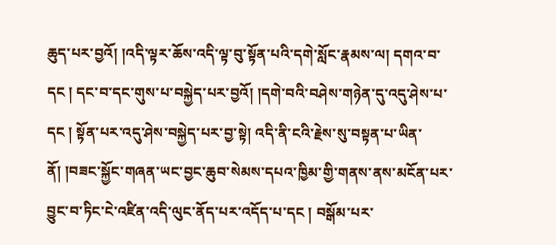ཆུད་པར་བྱའོ། །འདི་ལྟར་ཆོས་འདི་ལྟ་བུ་སྟོན་པའི་དགེ་སློང་རྣམས་ལ། དགའ་བ་དང ། དང་བ་དང་གུས་པ་བསྐྱེད་པར་བྱའོ། །དགེ་བའི་བཤེས་གཉེན་དུ་འདུ་ཤེས་པ་དང ། སྟོན་པར་འདུ་ཤེས་བསྐྱེད་པར་བྱ་སྟེ། འདི་ནི་ངའི་རྗེས་སུ་བསྟན་པ་ཡིན་ནོ། །བཟང་སྐྱོང་གཞན་ཡང་བྱང་ཆུབ་སེམས་དཔའ་ཁྱིམ་གྱི་གནས་ནས་མངོན་པར་བྱུང་བ་ཏིང་ངེ་འཛིན་འདི་ལུང་ནོད་པར་འདོད་པ་དང ། བསྒོམ་པར་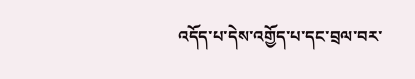འདོད་པ་དེས་འགྱོད་པ་དང་བྲལ་བར་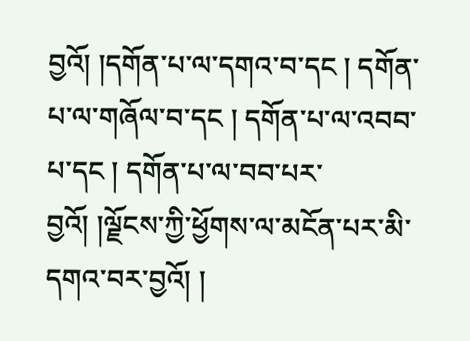བྱའོ། །དགོན་པ་ལ་དགའ་བ་དང ། དགོན་པ་ལ་གཞོལ་བ་དང ། དགོན་པ་ལ་འབབ་པ་དང ། དགོན་པ་ལ་བབ་པར་བྱའོ། །ལྗོངས་ཀྱི་ཕྱོགས་ལ་མངོན་པར་མི་དགའ་བར་བྱའོ། །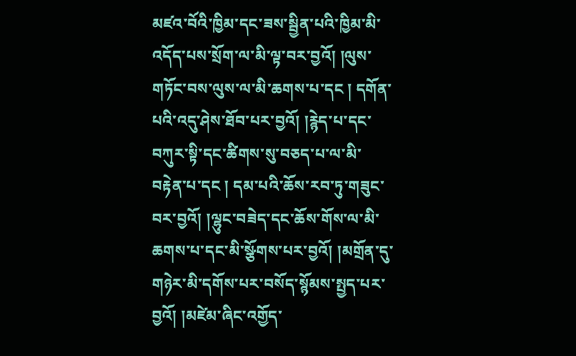མཛའ་བོའི་ཁྱིམ་དང་ཟས་སྦྱིན་པའི་ཁྱིམ་མི་འདོད་པས་སྲོག་ལ་མི་ལྟ་བར་བྱའོ། །ལུས་གཏོང་བས་ལུས་ལ་མི་ཆགས་པ་དང ། དགོན་པའི་འདུ་ཤེས་ཐོབ་པར་བྱའོ། །རྙེད་པ་དང་བཀུར་སྟི་དང་ཚིགས་སུ་བཅད་པ་ལ་མི་བརྟེན་པ་དང ། དམ་པའི་ཆོས་རབ་ཏུ་གཟུང་བར་བྱའོ། །ལྷུང་བཟེད་དང་ཆོས་གོས་ལ་མི་ཆགས་པ་དང་མི་སྩོགས་པར་བྱའོ། །མགྲོན་དུ་གཉེར་མི་དགོས་པར་བསོད་སྙོམས་སྤྱད་པར་བྱའོ། །མཛེམ་ཞིང་འགྱོད་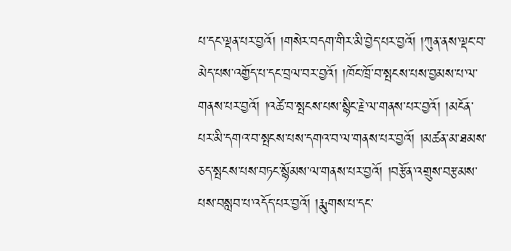པ་དང་ལྡན་པར་བྱའོ། །གསེར་བདག་གིར་མི་བྱེད་པར་བྱའོ། །ཀུན་ནས་ལྡང་བ་མེད་པས་འགྱོད་པ་དང་བྲལ་བར་བྱའོ། །ཁོང་ཁྲོ་བ་སྤངས་པས་བྱམས་པ་ལ་གནས་པར་བྱའོ། །འཚེ་བ་སྤངས་པས་སྙིང་རྗེ་ལ་གནས་པར་བྱའོ། །མངོན་པར་མི་དགའ་བ་སྤངས་པས་དགའ་བ་ལ་གནས་པར་བྱའོ། །མཚན་མ་ཐམས་ཅད་སྤངས་པས་བཏང་སྙོམས་ལ་གནས་པར་བྱའོ། །བརྩོན་འགྲུས་བརྩམས་པས་བསླབ་པ་འདོད་པར་བྱའོ། །རྨུགས་པ་དང་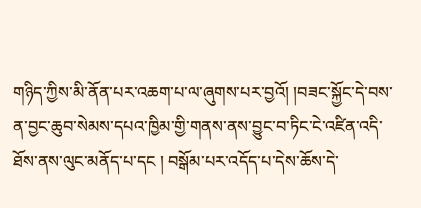གཉིད་ཀྱིས་མི་ནོན་པར་འཆག་པ་ལ་ཞུགས་པར་བྱའོ། །བཟང་སྐྱོང་དེ་བས་ན་བྱང་ཆུབ་སེམས་དཔའ་ཁྱིམ་གྱི་གནས་ནས་བྱུང་བ་ཏིང་ངེ་འཛིན་འདི་ཐོས་ནས་ལུང་མནོད་པ་དང ། བསྒོམ་པར་འདོད་པ་དེས་ཆོས་དེ་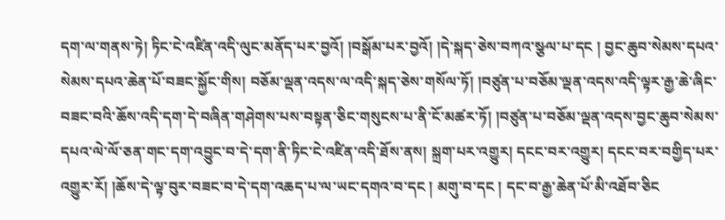དག་ལ་གནས་ཏེ། ཏིང་ངེ་འཛིན་འདི་ལུང་མནོད་པར་བྱའོ། །བསྒོམ་པར་བྱའོ། །དེ་སྐད་ཅེས་བཀའ་སྩལ་པ་དང ། བྱང་ཆུབ་སེམས་དཔའ་སེམས་དཔའ་ཆེན་པོ་བཟང་སྐྱོང་གིས། བཅོམ་ལྡན་འདས་ལ་འདི་སྐད་ཅེས་གསོལ་ཏོ། །བཙུན་པ་བཅོམ་ལྡན་འདས་འདི་ལྟར་རྒྱ་ཆེ་ཞིང་བཟང་བའི་ཆོས་འདི་དག་དེ་བཞིན་གཤེགས་པས་བསྟན་ཅིང་གསུངས་པ་ནི་ངོ་མཚར་ཏོ། །བཙུན་པ་བཅོམ་ལྡན་འདས་བྱང་ཆུབ་སེམས་དཔའ་ལེ་ལོ་ཅན་གང་དག་འབྱུང་བ་དེ་དག་ནི་ཏིང་ངེ་འཛིན་འདི་ཐོས་ནས། སྐྲག་པར་འགྱུར། དངང་བར་འགྱུར། དངང་བར་བགྱིད་པར་འགྱུར་རོ། །ཆོས་དེ་ལྟ་བུར་བཟང་བ་དེ་དག་འཆད་པ་ལ་ཡང་དགའ་བ་དང ། མགུ་བ་དང ། དང་བ་རྒྱ་ཆེན་པོ་མི་འཐོབ་ཅིང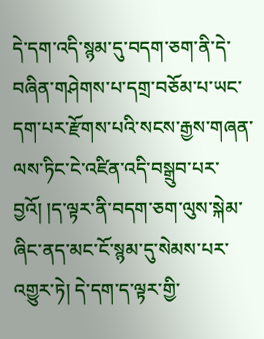དེ་དག་འདི་སྙམ་དུ་བདག་ཅག་ནི་དེ་བཞིན་གཤེགས་པ་དགྲ་བཅོམ་པ་ཡང་དག་པར་རྫོགས་པའི་སངས་རྒྱས་གཞན་ལས་ཏིང་ངེ་འཛིན་འདི་བསྒྲུབ་པར་བྱའོ། །ད་ལྟར་ནི་བདག་ཅག་ལུས་སྐེམ་ཞིང་ནད་མང་ངོ་སྙམ་དུ་སེམས་པར་འགྱུར་ཏེ། དེ་དག་ད་ལྟར་གྱི་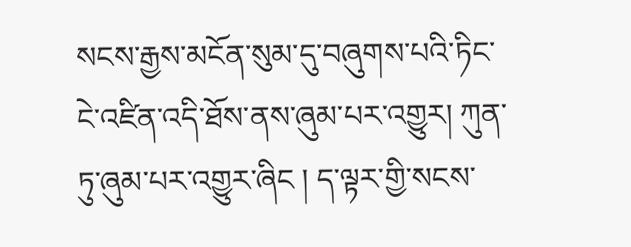སངས་རྒྱས་མངོན་སུམ་དུ་བཞུགས་པའི་ཏིང་ངེ་འཛིན་འདི་ཐོས་ནས་ཞུམ་པར་འགྱུར། ཀུན་ཏུ་ཞུམ་པར་འགྱུར་ཞིང ། ད་ལྟར་གྱི་སངས་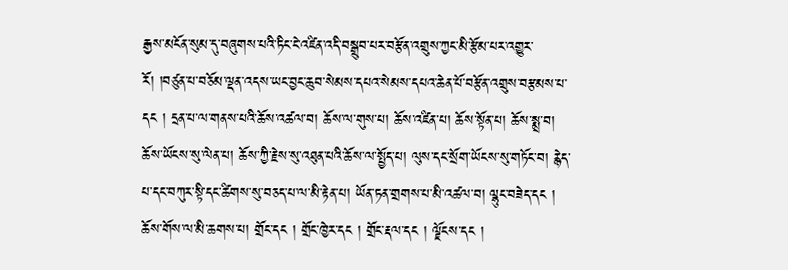རྒྱས་མངོན་སུམ་དུ་བཞུགས་པའི་ཏིང་ངེ་འཛིན་འདི་བསྒྲུབ་པར་བརྩོན་འགྲུས་ཀྱང་མི་རྩོམ་པར་འགྱུར་རོ། །བཙུན་པ་བཅོམ་ལྡན་འདས་ཡང་བྱང་ཆུབ་སེམས་དཔའ་སེམས་དཔའ་ཆེན་པོ་བརྩོན་འགྲུས་བརྩམས་པ་དང ། དྲན་པ་ལ་གནས་པའི་ཆོས་འཚལ་བ། ཆོས་ལ་གུས་པ། ཆོས་འཛིན་པ། ཆོས་སྟོན་པ། ཆོས་སྨྲ་བ། ཆོས་ཡོངས་སུ་ལེན་པ། ཆོས་ཀྱི་རྗེས་སུ་འཐུན་པའི་ཆོས་ལ་སྤྱོད་པ། ལུས་དང་སྲོག་ཡོངས་སུ་གཏོང་བ། རྙེད་པ་དང་བཀུར་སྟི་དང་ཚིགས་སུ་བཅད་པ་ལ་མི་རྟེན་པ། ཡོན་ཏན་གྲགས་པ་མི་འཚལ་བ། ལྷུང་བཟེད་དང ། ཆོས་གོས་ལ་མི་ཆགས་པ། གྲོང་དང ། གྲོང་ཁྱེར་དང ། གྲོང་རྡལ་དང ། ལྗོངས་དང །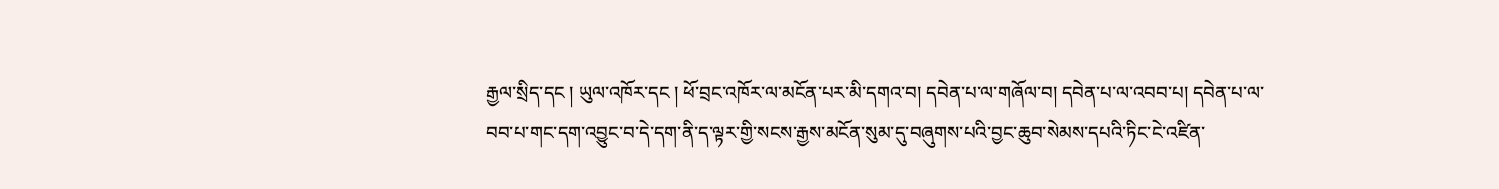རྒྱལ་སྲིད་དང ། ཡུལ་འཁོར་དང ། ཕོ་བྲང་འཁོར་ལ་མངོན་པར་མི་དགའ་བ། དབེན་པ་ལ་གཞོལ་བ། དབེན་པ་ལ་འབབ་པ། དབེན་པ་ལ་བབ་པ་གང་དག་འབྱུང་བ་དེ་དག་ནི་ད་ལྟར་གྱི་སངས་རྒྱས་མངོན་སུམ་དུ་བཞུགས་པའི་བྱང་ཆུབ་སེམས་དཔའི་ཏིང་ངེ་འཛིན་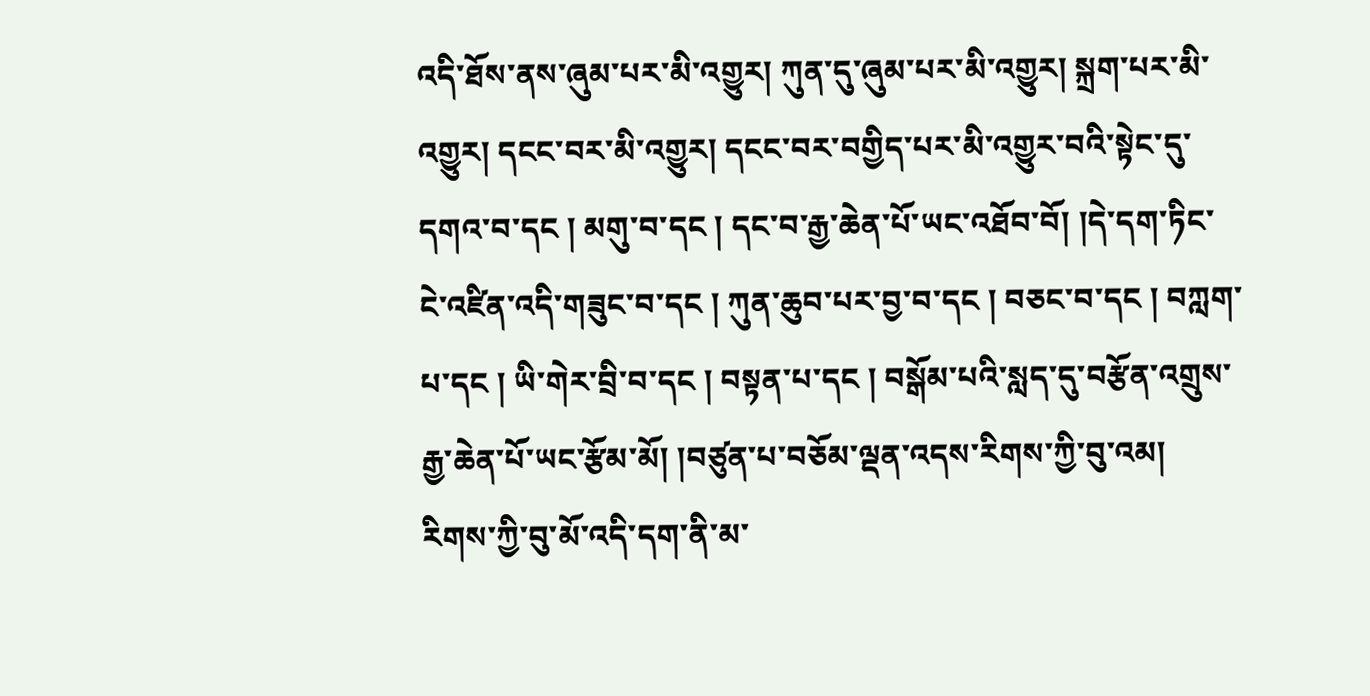འདི་ཐོས་ནས་ཞུམ་པར་མི་འགྱུར། ཀུན་དུ་ཞུམ་པར་མི་འགྱུར། སྐྲག་པར་མི་འགྱུར། དངང་བར་མི་འགྱུར། དངང་བར་བགྱིད་པར་མི་འགྱུར་བའི་སྟེང་དུ་དགའ་བ་དང ། མགུ་བ་དང ། དང་བ་རྒྱ་ཆེན་པོ་ཡང་འཐོབ་བོ། །དེ་དག་ཏིང་ངེ་འཛིན་འདི་གཟུང་བ་དང ། ཀུན་ཆུབ་པར་བྱ་བ་དང ། བཅང་བ་དང ། བཀླག་པ་དང ། ཡི་གེར་བྲི་བ་དང ། བསྟན་པ་དང ། བསྒོམ་པའི་སླད་དུ་བརྩོན་འགྲུས་རྒྱ་ཆེན་པོ་ཡང་རྩོམ་མོ། །བཙུན་པ་བཅོམ་ལྡན་འདས་རིགས་ཀྱི་བུ་འམ། རིགས་ཀྱི་བུ་མོ་འདི་དག་ནི་མ་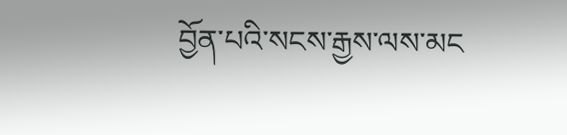བྱོན་པའི་སངས་རྒྱས་ལས་མང